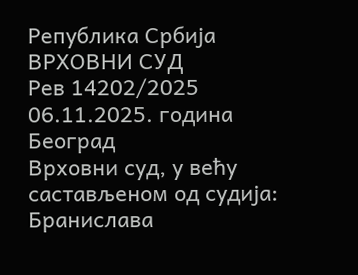Република Србија
ВРХОВНИ СУД
Рев 14202/2025
06.11.2025. година
Београд
Врховни суд, у већу састављеном од судија: Бранислава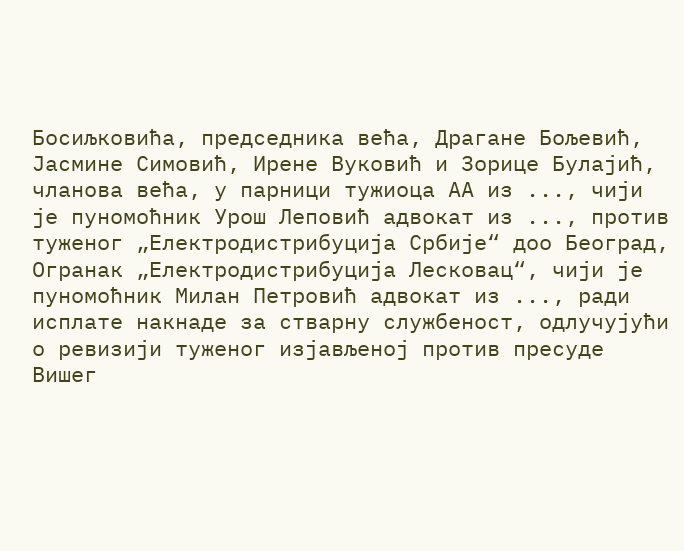Босиљковића, председника већа, Драгане Бољевић, Јасмине Симовић, Ирене Вуковић и Зорице Булајић, чланова већа, у парници тужиоца АА из ..., чији је пуномоћник Урош Леповић адвокат из ..., против туженог „Електродистрибуција Србије“ доо Београд, Огранак „Електродистрибуција Лесковац“, чији је пуномоћник Милан Петровић адвокат из ..., ради исплате накнаде за стварну службеност, одлучујући о ревизији туженог изјављеној против пресуде Вишег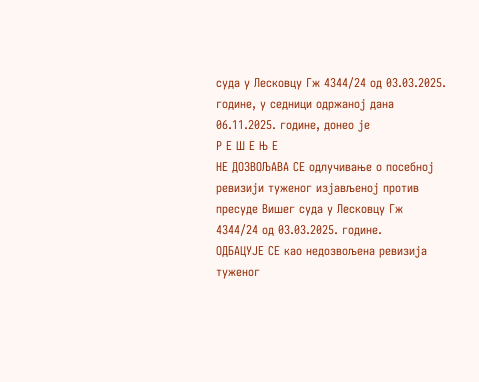суда у Лесковцу Гж 4344/24 од 03.03.2025. године, у седници одржаној дана 06.11.2025. године, донео је
Р Е Ш Е Њ Е
НЕ ДОЗВОЉАВА СЕ одлучивање о посебној ревизији туженог изјављеној против пресуде Вишег суда у Лесковцу Гж 4344/24 од 03.03.2025. године.
ОДБАЦУЈЕ СЕ као недозвољена ревизија туженог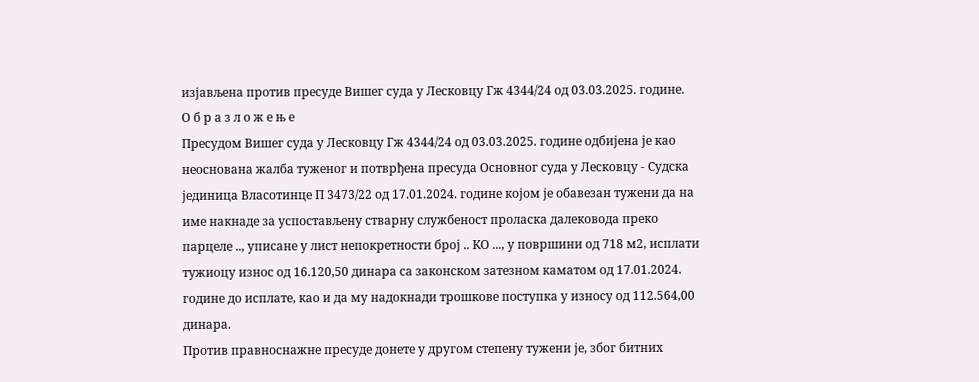изјављена против пресуде Вишег суда у Лесковцу Гж 4344/24 од 03.03.2025. године.
О б р а з л о ж е њ е
Пресудом Вишег суда у Лесковцу Гж 4344/24 од 03.03.2025. године одбијена је као неоснована жалба туженог и потврђена пресуда Основног суда у Лесковцу - Судска јединица Власотинце П 3473/22 од 17.01.2024. године којом је обавезан тужени да на име накнаде за успостављену стварну службеност проласка далековода преко парцеле .., уписане у лист непокретности број .. КО ..., у површини од 718 м2, исплати тужиоцу износ од 16.120,50 динара са законском затезном каматом од 17.01.2024. године до исплате, као и да му надокнади трошкове поступка у износу од 112.564,00 динара.
Против правноснажне пресуде донете у другом степену тужени је, због битних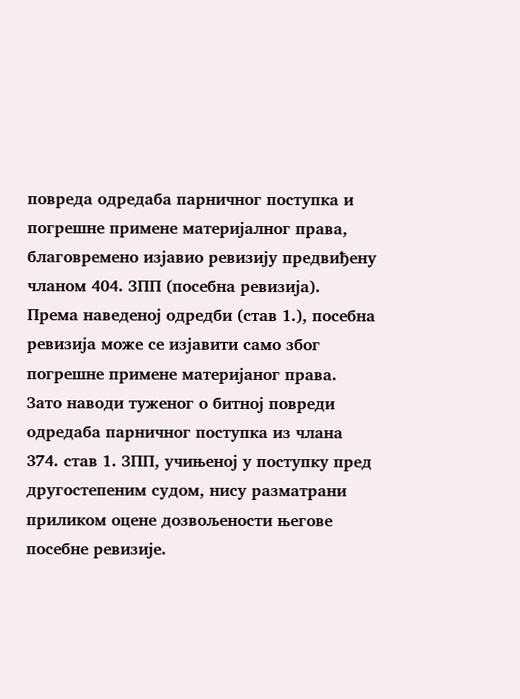повреда одредаба парничног поступка и погрешне примене материјалног права, благовремено изјавио ревизију предвиђену чланом 404. ЗПП (посебна ревизија).
Према наведеној одредби (став 1.), посебна ревизија може се изјавити само због погрешне примене материјаног права. Зато наводи туженог о битној повреди одредаба парничног поступка из члана 374. став 1. ЗПП, учињеној у поступку пред другостепеним судом, нису разматрани приликом оцене дозвољености његове посебне ревизије.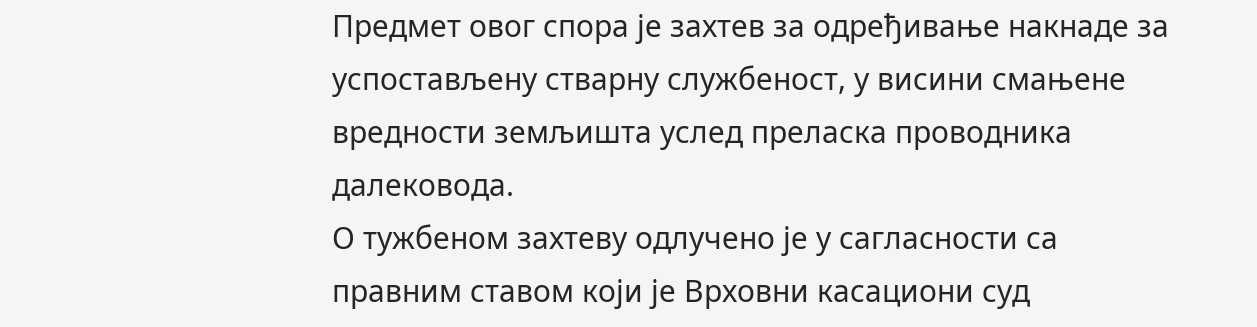Предмет овог спора је захтев за одређивање накнаде за успостављену стварну службеност, у висини смањене вредности земљишта услед преласка проводника далековода.
О тужбеном захтеву одлучено је у сагласности са правним ставом који је Врховни касациони суд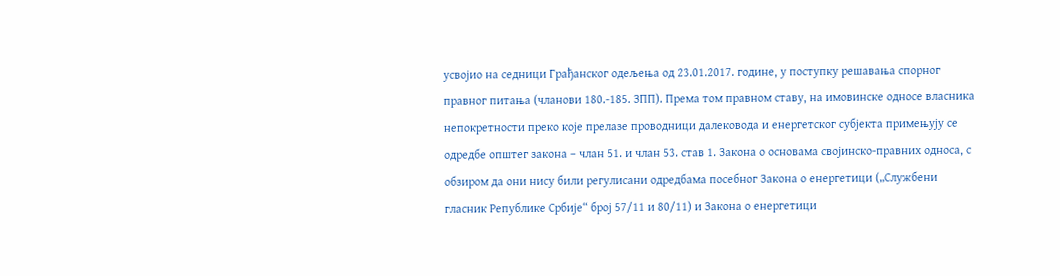усвојио на седници Грађанског одељења од 23.01.2017. године, у поступку решавања спорног правног питања (чланови 180.-185. ЗПП). Према том правном ставу, на имовинске односе власника непокретности преко које прелазе проводници далековода и енергетског субјекта примењују се одредбе општег закона – члан 51. и члан 53. став 1. Закона о основама својинско-правних односа, с обзиром да они нису били регулисани одредбама посебног Закона о енергетици („Службени гласник Републике Србије“ број 57/11 и 80/11) и Закона о енергетици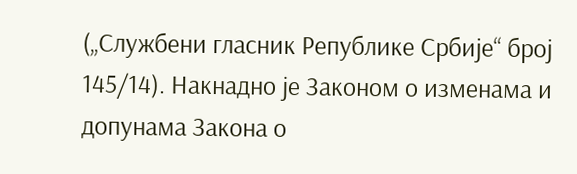(„Службени гласник Републике Србије“ број 145/14). Накнадно је Законом о изменама и допунама Закона о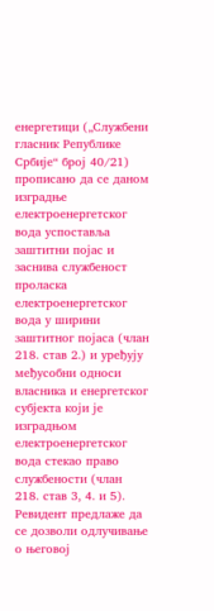енергетици („Службени гласник Републике Србије“ број 40/21) прописано да се даном изградње електроенергетског вода успоставља заштитни појас и заснива службеност проласка електроенергетског вода у ширини заштитног појаса (члан 218. став 2.) и уређују међусобни односи власника и енергетског субјекта који је изградњом електроенергетског вода стекао право службености (члан 218. став 3, 4. и 5).
Ревидент предлаже да се дозволи одлучивање о његовој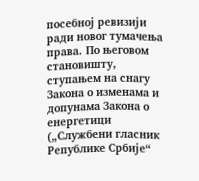посебној ревизији ради новог тумачења права. По његовом становишту, ступањем на снагу Закона о изменама и допунама Закона о енергетици („Службени гласник Републике Србије“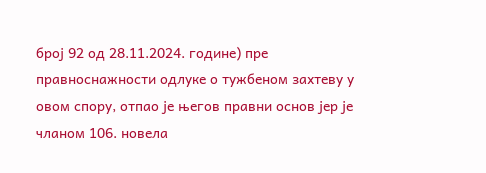број 92 од 28.11.2024. године) пре правноснажности одлуке о тужбеном захтеву у овом спору, отпао је његов правни основ јер је чланом 106. новела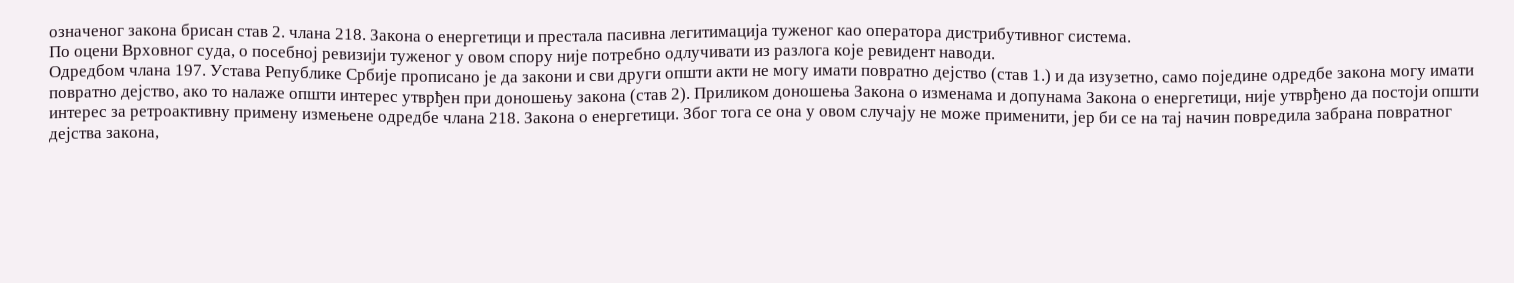означеног закона брисан став 2. члана 218. Закона о енергетици и престала пасивна легитимација туженог као оператора дистрибутивног система.
По оцени Врховног суда, о посебној ревизији туженог у овом спору није потребно одлучивати из разлога које ревидент наводи.
Одредбом члана 197. Устава Републике Србије прописано је да закони и сви други општи акти не могу имати повратно дејство (став 1.) и да изузетно, само поједине одредбе закона могу имати повратно дејство, ако то налаже општи интерес утврђен при доношењу закона (став 2). Приликом доношења Закона о изменама и допунама Закона о енергетици, није утврђено да постоји општи интерес за ретроактивну примену измењене одредбе члана 218. Закона о енергетици. Због тога се она у овом случају не може применити, јер би се на тај начин повредила забрана повратног дејства закона,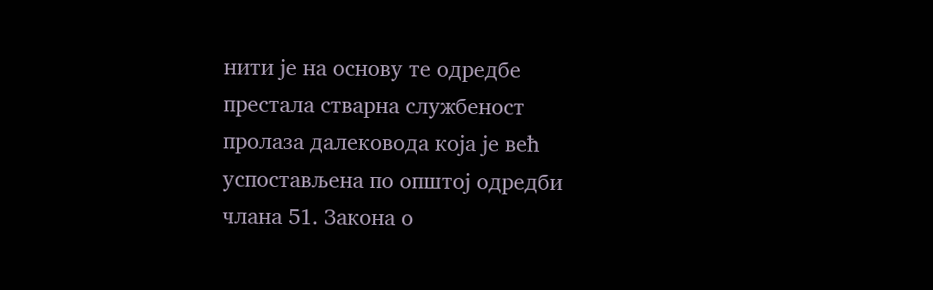нити је на основу те одредбе престала стварна службеност пролаза далековода која је већ успостављена по општој одредби члана 51. Закона о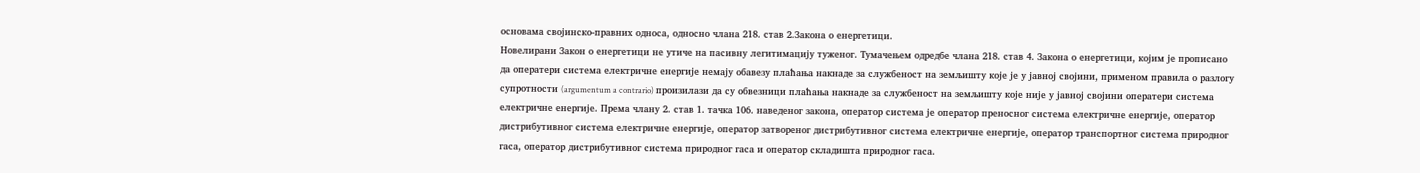основама својинско-правних односа, односно члана 218. став 2.Закона о енергетици.
Новелирани Закон о енергетици не утиче на пасивну легитимацију туженог. Тумачењем одредбе члана 218. став 4. Закона о енергетици, којим је прописано да оператери система електричне енергије немају обавезу плаћања накнаде за службеност на земљишту које је у јавној својини, применом правила о разлогу супротности (argumentum a contrario) произилази да су обвезници плаћања накнаде за службеност на земљишту које није у јавној својини оператери система електричне енергије. Према члану 2. став 1. тачка 106. наведеног закона, оператор система је оператор преносног система електричне енергије, оператор дистрибутивног система електричне енергије, оператор затвореног дистрибутивног система електричне енергије, оператор транспортног система природног гаса, оператор дистрибутивног система природног гаса и оператор складишта природног гаса.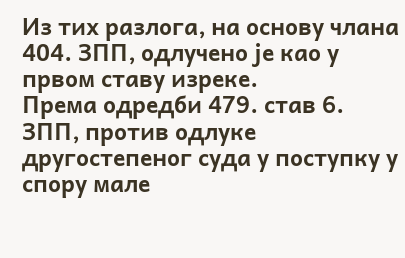Из тих разлога, на основу члана 404. ЗПП, одлучено је као у првом ставу изреке.
Према одредби 479. став 6. ЗПП, против одлуке другостепеног суда у поступку у спору мале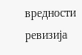вредности ревизија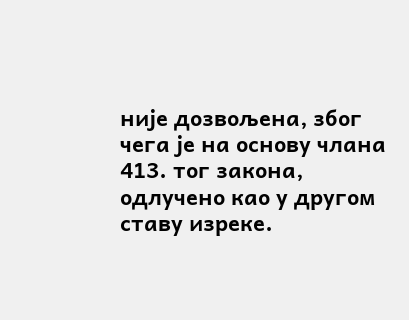није дозвољена, због чега је на основу члана 413. тог закона, одлучено као у другом ставу изреке.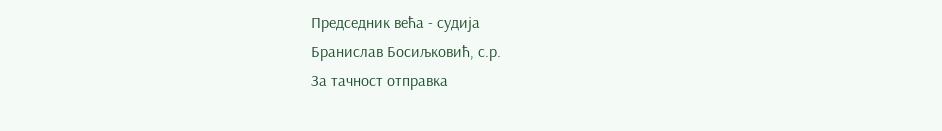Председник већа - судија
Бранислав Босиљковић, с.р.
За тачност отправка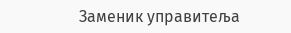Заменик управитеља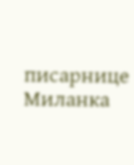писарнице
Миланка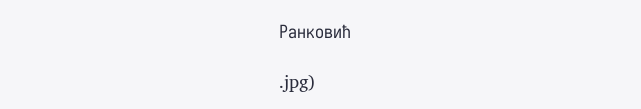Ранковић

.jpg)